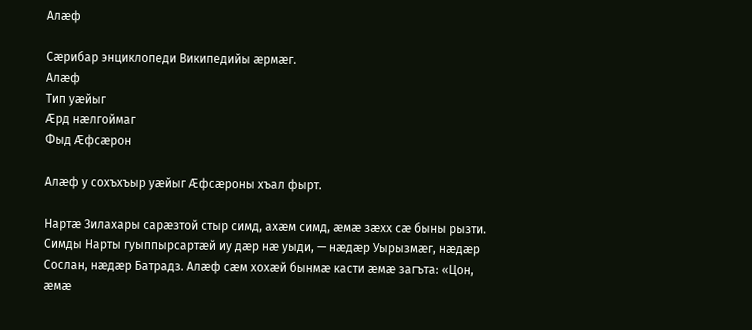Алæф

Сæрибар энциклопеди Википедийы æрмæг.
Алæф
Тип уæйыг
Æрд нæлгоймаг
Фыд Æфсæрон

Алæф у сохъхъыр уæйыг Æфсæроны хъал фырт.

Нартæ Зилахары сарæзтой стыр симд, ахæм симд, æмæ зæхх сæ быны рызти. Симды Нарты гуыппырсартæй иу дæр нæ уыди, — нæдæр Уырызмæг, нæдæр Сослан, нæдæр Батрадз. Алæф сæм хохæй бынмæ касти æмæ загъта: «Цон, æмæ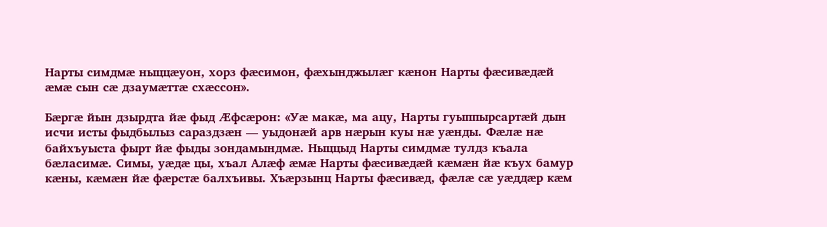Нарты симдмæ ныццæуон, хорз фæсимон, фæхынджылæг кæнон Нарты фæсивæдæй æмæ сын сæ дзаумæттæ схæссон».

Бæргæ йын дзырдта йæ фыд Æфсæрон: «Уæ макæ, ма ацу, Нарты гуыппырсартæй дын исчи исты фыдбылыз сараздзæн — уыдонæй арв нæрын куы нæ уæнды. Фæлæ нæ байхъуыста фырт йæ фыды зондамындмæ. Ныццыд Нарты симдмæ тулдз къала бæласимæ. Симы, уæдæ цы, хъал Алæф æмæ Нарты фæсивæдæй кæмæн йæ къух бамур кæны, кæмæн йæ фæрстæ балхъивы. Хъæрзынц Нарты фæсивæд, фæлæ сæ уæддæр кæм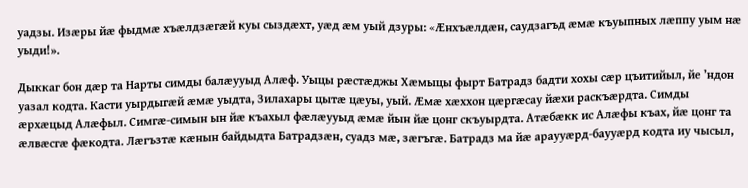уадзы. Изæры йæ фыдмæ хъæлдзæгæй куы сыздæхт, уæд æм уый дзуры: «Æнхъæлдæн, саудзагъд æмæ къуыпных лæппу уым нæ уыди!».

Дыккаг бон дæр та Нарты симды балæууыд Алæф. Уыцы рæстæджы Хæмыцы фырт Батрадз бадти хохы сæр цъитийыл, йе ’ндон уазал кодта. Касти уырдыгæй æмæ уыдта, Зилахары цытæ цæуы, уый. Æмæ хæххон цæргæсау йæхи раскъæрдта. Симды æрхæцыд Алæфыл. Симгæ-симын ын йæ къахыл фæлæууыд æмæ йын йæ цонг скъуырдта. Атæбæкк ис Алæфы къах, йæ цонг та æлвæсгæ фæкодта. Лæгъзтæ кæнын байдыдта Батрадзæн, суадз мæ, зæгъгæ. Батрадз ма йæ араууæрд-баууæрд кодта иу чысыл,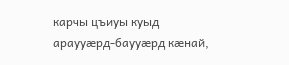карчы цъиуы куыд араууæрд-баууæрд кæнай,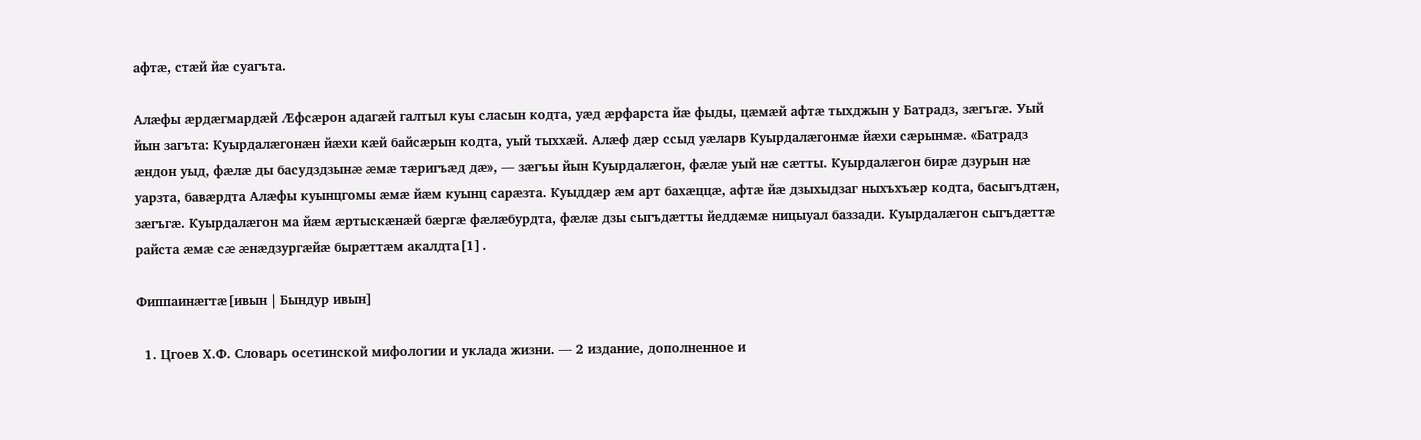афтæ, стæй йæ суагъта.

Алæфы æрдæгмардæй Æфсæрон адагæй галтыл куы сласын кодта, уæд æрфарста йæ фыды, цæмæй афтæ тыхджын у Батрадз, зæгъгæ. Уый йын загъта: Куырдалæгонæн йæхи кæй байсæрын кодта, уый тыххæй. Алæф дæр ссыд уæларв Куырдалæгонмæ йæхи сæрынмæ. «Батрадз æндон уыд, фæлæ ды басудздзынæ æмæ тæригъæд дæ», — зæгъы йын Куырдалæгон, фæлæ уый нæ сæтты. Куырдалæгон бирæ дзурын нæ уарзта, бавæрдта Алæфы куынцгомы æмæ йæм куынц сарæзта. Куыддæр æм арт бахæццæ, афтæ йæ дзыхыдзаг ныхъхъæр кодта, басыгъдтæн, зæгъгæ. Куырдалæгон ма йæм æртыскæнæй бæргæ фæлæбурдта, фæлæ дзы сыгъдæтты йеддæмæ ницыуал баззади. Куырдалæгон сыгъдæттæ райста æмæ сæ æнæдзургæйæ бырæттæм акалдта[1].

Фиппаинæгтæ[ивын | Бындур ивын]

  1. Цгоев Х.Ф. Словарь осетинской мифологии и уклада жизни. — 2 издание, дополненное и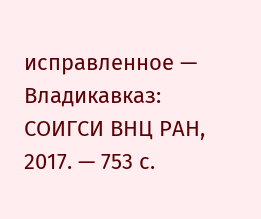исправленное — Владикавказ: СОИГСИ ВНЦ РАН, 2017. — 753 с.